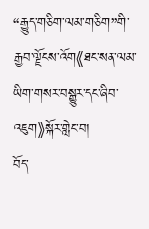“རྒྱུད་གཅིག་ལམ་གཅིག”གི་རྒྱབ་ལྗོངས་འོག《ཐང་སན་ལམ་ཡིག་གསར་བསྒྱུར་དང་ཞིབ་འཇུག》སྐོར་གླེང་བ།
བོད་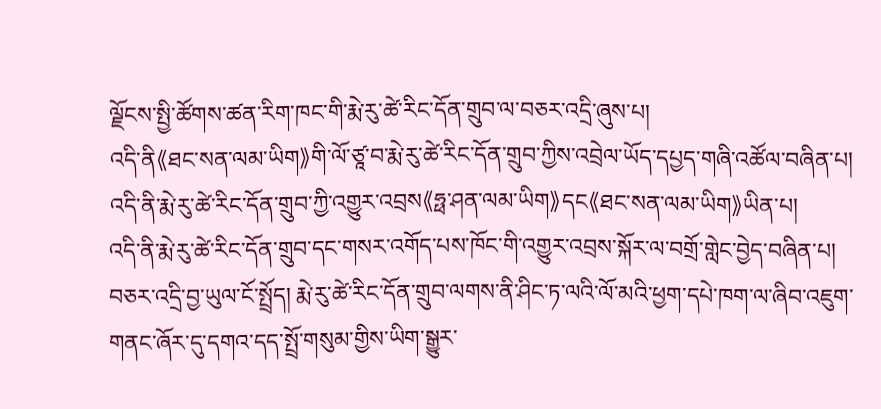ལྗོངས་སྤྱི་ཚོགས་ཚན་རིག་ཁང་གི་རྨེ་རུ་ཚེ་རིང་དོན་གྲུབ་ལ་བཅར་འདྲི་ཞུས་པ།
འདི་ནི《ཐང་སན་ལམ་ཡིག》གི་ལོ་ཙཱ་བ་རྨེ་རུ་ཚེ་རིང་དོན་གྲུབ་ཀྱིས་འབྲེལ་ཡོད་དཔྱད་གཞི་འཚོལ་བཞིན་པ།
འདི་ནི་རྨེ་རུ་ཚེ་རིང་དོན་གྲུབ་ཀྱི་འགྱུར་འབྲས《ཧྥ་ཤན་ལམ་ཡིག》དང《ཐང་སན་ལམ་ཡིག》ཡིན་པ།
འདི་ནི་རྨེ་རུ་ཚེ་རིང་དོན་གྲུབ་དང་གསར་འགོད་པས་ཁོང་གི་འགྱུར་འབྲས་སྐོར་ལ་བགྲོ་གླེང་བྱེད་བཞིན་པ།
བཅར་འདྲི་བྱ་ཡུལ་ངོ་སྤྲོད། རྨེ་རུ་ཚེ་རིང་དོན་གྲུབ་ལགས་ནི་ཤིང་ཏ་ལའི་ལོ་མའི་ཕྱག་དཔེ་ཁག་ལ་ཞིབ་འཇུག་གནང་ཞོར་དུ་དགའ་དད་སྤྲོ་གསུམ་གྱིས་ཡིག་སྒྱུར་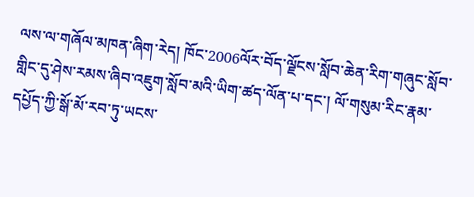ལས་ལ་གཞོལ་མཁན་ཞིག་རེད། ཁོང་2006ལོར་བོད་ལྗོངས་སློབ་ཆེན་རིག་གཞུང་སློབ་གླིང་དུ་ཤེས་རམས་ཞིབ་འཇུག་སློབ་མའི་ཡིག་ཚད་ལོན་པ་དང་། ལོ་གསུམ་རིང་རྣམ་དཔྱོད་ཀྱི་སྒོ་མོ་རབ་ཏུ་ཡངས་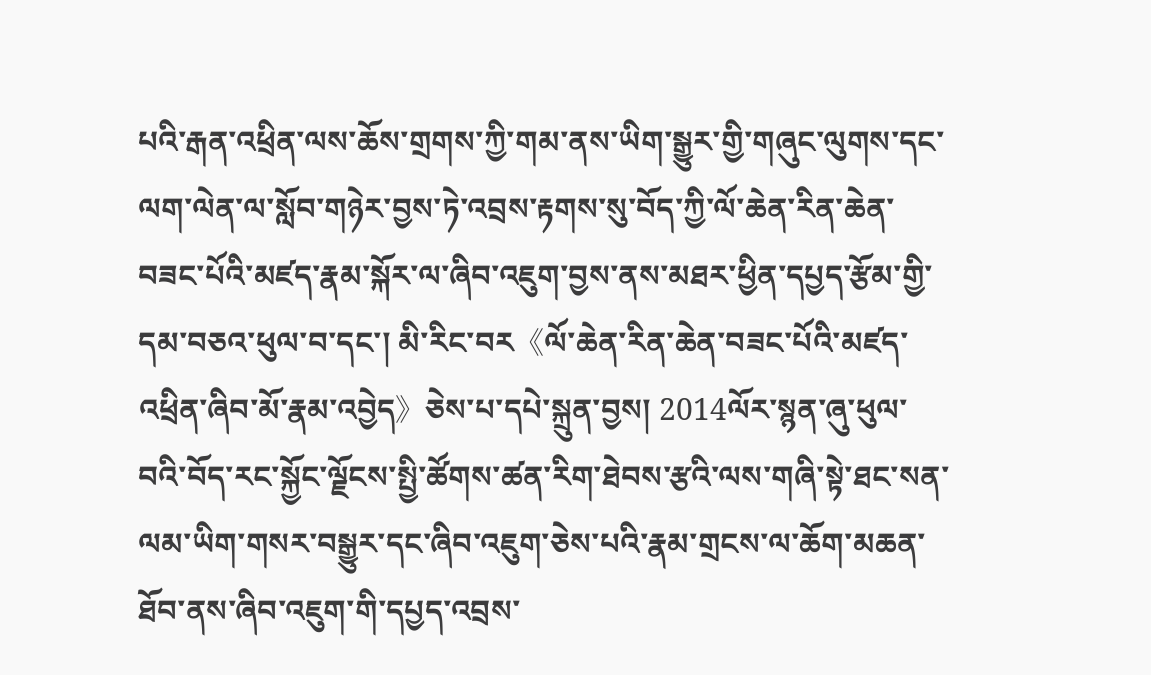པའི་རྒན་འཕྲིན་ལས་ཆོས་གྲགས་ཀྱི་གམ་ནས་ཡིག་སྒྱུར་གྱི་གཞུང་ལུགས་དང་ལག་ལེན་ལ་སློབ་གཉེར་བྱས་ཏེ་འབྲས་རྟགས་སུ་བོད་ཀྱི་ལོ་ཆེན་རིན་ཆེན་བཟང་པོའི་མཛད་རྣམ་སྐོར་ལ་ཞིབ་འཇུག་བྱས་ནས་མཐར་ཕྱིན་དཔྱད་རྩོམ་གྱི་དམ་བཅའ་ཕུལ་བ་དང་། མི་རིང་བར《ལོ་ཆེན་རིན་ཆེན་བཟང་པོའི་མཛད་འཕྲིན་ཞིབ་མོ་རྣམ་འབྱེད》ཅེས་པ་དཔེ་སྐྲུན་བྱས། 2014ལོར་སྙན་ཞུ་ཕུལ་བའི་བོད་རང་སྐྱོང་ལྗོངས་སྤྱི་ཚོགས་ཚན་རིག་ཐེབས་རྩའི་ལས་གཞི་སྟེ་ཐང་སན་ལམ་ཡིག་གསར་བསྒྱུར་དང་ཞིབ་འཇུག་ཅེས་པའི་རྣམ་གྲངས་ལ་ཆོག་མཆན་ཐོབ་ནས་ཞིབ་འཇུག་གི་དཔྱད་འབྲས་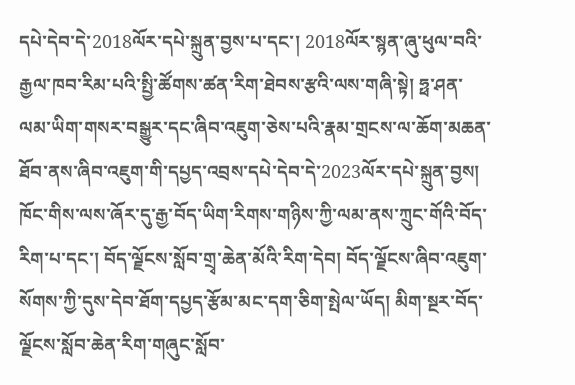དཔེ་དེབ་དེ་2018ལོར་དཔེ་སྐྲུན་བྱས་པ་དང་། 2018ལོར་སྙན་ཞུ་ཕུལ་བའི་རྒྱལ་ཁབ་རིམ་པའི་སྤྱི་ཚོགས་ཚན་རིག་ཐེབས་རྩའི་ལས་གཞི་སྟེ། ཧྥ་ཤན་ལམ་ཡིག་གསར་བསྒྱུར་དང་ཞིབ་འཇུག་ཅེས་པའི་རྣམ་གྲངས་ལ་ཆོག་མཆན་ཐོབ་ནས་ཞིབ་འཇུག་གི་དཔྱད་འབྲས་དཔེ་དེབ་དེ་2023ལོར་དཔེ་སྐྲུན་བྱས། ཁོང་གིས་ལས་ཞོར་དུ་རྒྱ་བོད་ཡིག་རིགས་གཉིས་ཀྱི་ལམ་ནས་ཀྲུང་གོའི་བོད་རིག་པ་དང་། བོད་ལྗོངས་སློབ་གྲྭ་ཆེན་མོའི་རིག་དེབ། བོད་ལྗོངས་ཞིབ་འཇུག་སོགས་ཀྱི་དུས་དེབ་ཐོག་དཔྱད་རྩོམ་མང་དག་ཅིག་སྤེལ་ཡོད། མིག་སྔར་བོད་ལྗོངས་སློབ་ཆེན་རིག་གཞུང་སློབ་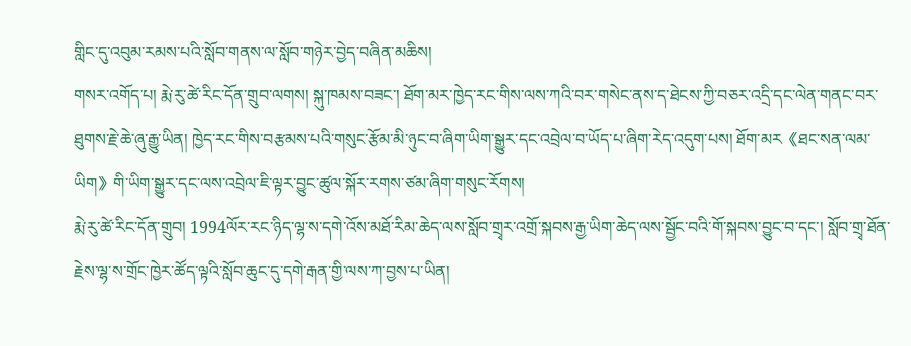གླིང་དུ་འབུམ་རམས་པའི་སློབ་གནས་ལ་སློབ་གཉེར་བྱེད་བཞིན་མཆིས།
གསར་འགོད་པ། རྨེ་རུ་ཚེ་རིང་དོན་གྲུབ་ལགས། སྐུ་ཁམས་བཟང་། ཐོག་མར་ཁྱེད་རང་གིས་ལས་ཀའི་བར་གསེང་ནས་ད་ཐེངས་ཀྱི་བཅར་འདྲི་དང་ལེན་གནང་བར་ཐུགས་རྗེ་ཆེ་ཞུ་རྒྱུ་ཡིན། ཁྱེད་རང་གིས་བརྩམས་པའི་གསུང་རྩོམ་མི་ཉུང་བ་ཞིག་ཡིག་སྒྱུར་དང་འབྲེལ་བ་ཡོད་པ་ཞིག་རེད་འདུག་པས། ཐོག་མར《ཐང་སན་ལམ་ཡིག》གི་ཡིག་སྒྱུར་དང་ལས་འབྲེལ་ཇི་ལྟར་བྱུང་ཚུལ་སྐོར་རགས་ཙམ་ཞིག་གསུང་རོགས།
རྨེ་རུ་ཚེ་རིང་དོན་གྲུབ། 1994ལོར་རང་ཉིད་ལྷ་ས་དགེ་འོས་མཐོ་རིམ་ཆེད་ལས་སློབ་གྲྭར་འགྲོ་སྐབས་རྒྱ་ཡིག་ཆེད་ལས་སྦྱོང་བའི་གོ་སྐབས་བྱུང་བ་དང་། སློབ་གྲྭ་ཐོན་རྗེས་ལྷ་ས་གྲོང་ཁྱེར་ཚོད་ལྟའི་སློབ་ཆུང་དུ་དགེ་རྒན་གྱི་ལས་ཀ་བྱས་པ་ཡིན།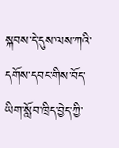སྐབས་དེ་དུས་ལས་ཀའི་དགོས་དབང་གིས་བོད་ཡིག་སློབ་ཁྲིད་བྱེད་ཀྱི་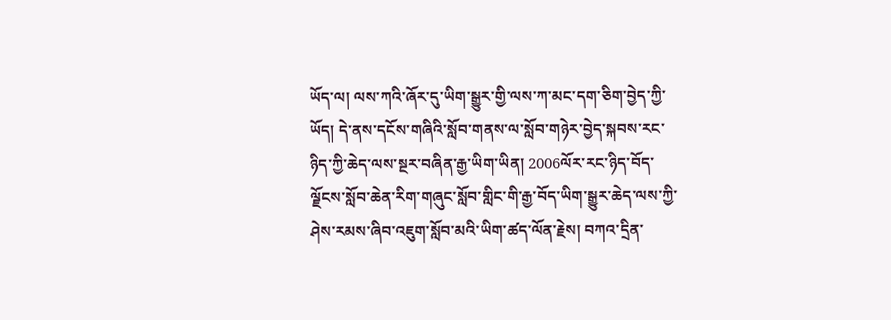ཡོད་ལ། ལས་ཀའི་ཞོར་དུ་ཡིག་སྒྱུར་གྱི་ལས་ཀ་མང་དག་ཅིག་བྱེད་ཀྱི་ཡོད། དེ་ནས་དངོས་གཞིའི་སློབ་གནས་ལ་སློབ་གཉེར་བྱེད་སྐབས་རང་ཉིད་ཀྱི་ཆེད་ལས་སྔར་བཞིན་རྒྱ་ཡིག་ཡིན། 2006ལོར་རང་ཉིད་བོད་ལྗོངས་སློབ་ཆེན་རིག་གཞུང་སློབ་གླིང་གི་རྒྱ་བོད་ཡིག་སྒྱུར་ཆེད་ལས་ཀྱི་ཤེས་རམས་ཞིབ་འཇུག་སློབ་མའི་ཡིག་ཚད་ལོན་རྗེས། བཀའ་དྲིན་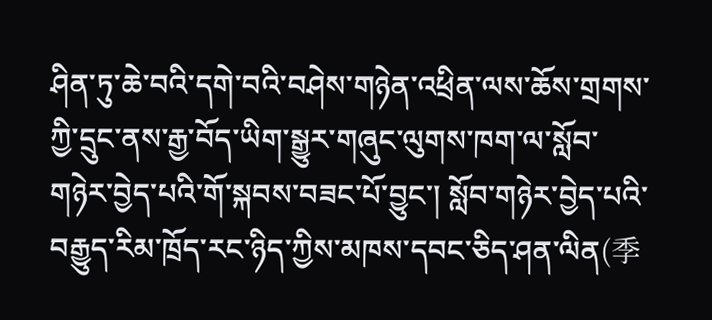ཤིན་ཏུ་ཆེ་བའི་དགེ་བའི་བཤེས་གཉེན་འཕྲིན་ལས་ཆོས་གྲགས་ཀྱི་དྲུང་ནས་རྒྱ་བོད་ཡིག་སྒྱུར་གཞུང་ལུགས་ཁག་ལ་སློབ་གཉེར་བྱེད་པའི་གོ་སྐབས་བཟང་པོ་བྱུང་། སློབ་གཉེར་བྱེད་པའི་བརྒྱུད་རིམ་ཁྲོད་རང་ཉིད་ཀྱིས་མཁས་དབང་ཅིད་ཤན་ལིན(季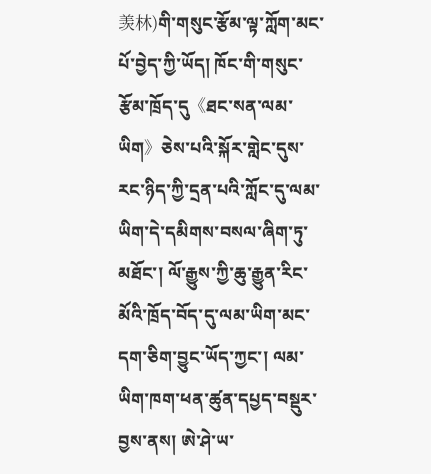羡林)གི་གསུང་རྩོམ་ལྟ་ཀློག་མང་པོ་བྱེད་ཀྱི་ཡོད། ཁོང་གི་གསུང་རྩོམ་ཁྲོད་དུ《ཐང་སན་ལམ་ཡིག》ཅེས་པའི་སྐོར་གླེང་དུས་རང་ཉིད་ཀྱི་དྲན་པའི་ཀློང་དུ་ལམ་ཡིག་དེ་དམིགས་བསལ་ཞིག་ཏུ་མཐོང་། ལོ་རྒྱུས་ཀྱི་ཆུ་རྒྱུན་རིང་མོའི་ཁྲོད་བོད་དུ་ལམ་ཡིག་མང་དག་ཅིག་བྱུང་ཡོད་ཀྱང་། ལམ་ཡིག་ཁག་ཕན་ཚུན་དཔྱད་བསྡུར་བྱས་ནས། ཨེ་ཤེ་ཡ་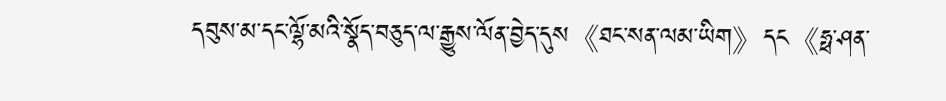དབུས་མ་དང་ལྷོ་མའི་སྣོད་བཅུད་ལ་རྒྱུས་ལོན་བྱེད་དུས《ཐང་སན་ལམ་ཡིག》དང《ཧྥ་ཤན་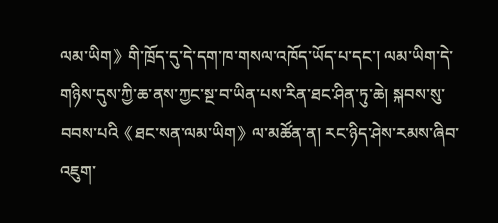ལམ་ཡིག》གི་ཁྲོད་དུ་དེ་དག་ཁ་གསལ་འཁོད་ཡོད་པ་དང་། ལམ་ཡིག་དེ་གཉིས་དུས་ཀྱི་ཆ་ནས་ཀྱང་སྔ་བ་ཡིན་པས་རིན་ཐང་ཤིན་ཏུ་ཆེ། སྐབས་སུ་བབས་པའི《ཐང་སན་ལམ་ཡིག》ལ་མཚོན་ན། རང་ཉིད་ཤེས་རམས་ཞིབ་འཇུག་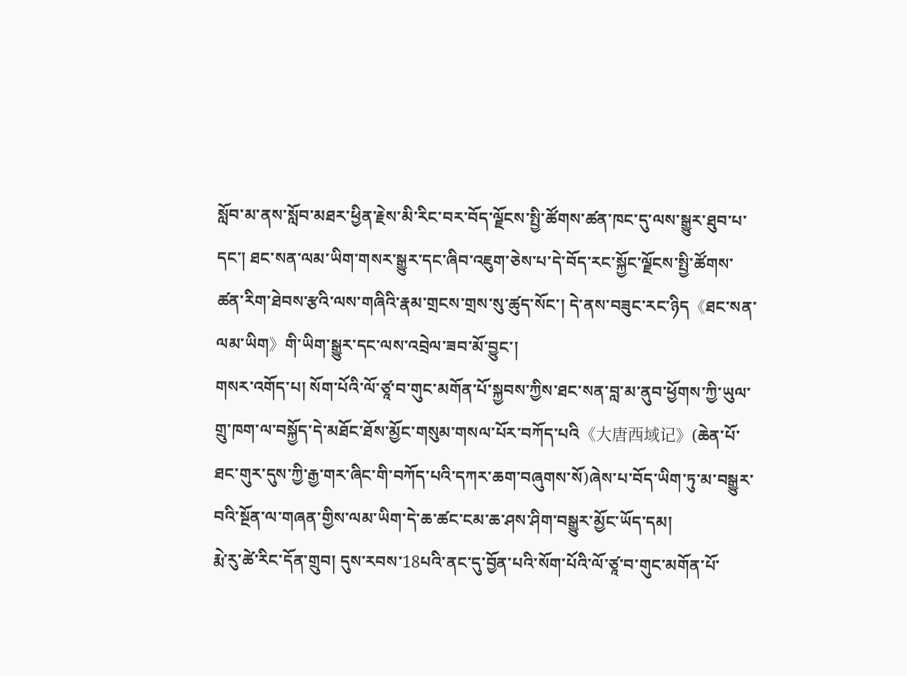སློབ་མ་ནས་སློབ་མཐར་ཕྱིན་རྗེས་མི་རིང་བར་བོད་ལྗོངས་སྤྱི་ཚོགས་ཚན་ཁང་དུ་ལས་སྒྱུར་ཐུབ་པ་དང་། ཐང་སན་ལམ་ཡིག་གསར་སྒྱུར་དང་ཞིབ་འཇུག་ཅེས་པ་དེ་བོད་རང་སྐྱོང་ལྗོངས་སྤྱི་ཚོགས་ཚན་རིག་ཐེབས་རྩའི་ལས་གཞིའི་རྣམ་གྲངས་གྲས་སུ་ཚུད་སོང་། དེ་ནས་བཟུང་རང་ཉིད《ཐང་སན་ལམ་ཡིག》གི་ཡིག་སྒྱུར་དང་ལས་འབྲེལ་ཟབ་མོ་བྱུང་།
གསར་འགོད་པ། སོག་པོའི་ལོ་ཙཱ་བ་གུང་མགོན་པོ་སྐྱབས་ཀྱིས་ཐང་སན་བླ་མ་ནུབ་ཕྱོགས་ཀྱི་ཡུལ་གྲུ་ཁག་ལ་བསྐྱོད་དེ་མཐོང་ཐོས་མྱོང་གསུམ་གསལ་པོར་བཀོད་པའི《大唐西域记》(ཆེན་པོ་ཐང་གུར་དུས་ཀྱི་རྒྱ་གར་ཞིང་གི་བཀོད་པའི་དཀར་ཆག་བཞུགས་སོ)ཞེས་པ་བོད་ཡིག་ཏུ་མ་བསྒྱུར་བའི་སྔོན་ལ་གཞན་གྱིས་ལམ་ཡིག་དེ་ཆ་ཚང་ངམ་ཆ་ཤས་ཤིག་བསྒྱུར་མྱོང་ཡོད་དམ།
རྨེ་རུ་ཚེ་རིང་དོན་གྲུབ། དུས་རབས་18པའི་ནང་དུ་བྱོན་པའི་སོག་པོའི་ལོ་ཙཱ་བ་གུང་མགོན་པོ་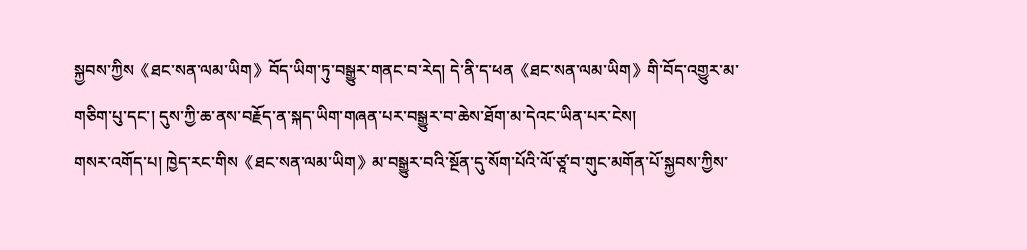སྐྱབས་ཀྱིས《ཐང་སན་ལམ་ཡིག》བོད་ཡིག་ཏུ་བསྒྱུར་གནང་བ་རེད། དེ་ནི་ད་ཕན《ཐང་སན་ལམ་ཡིག》གི་བོད་འགྱུར་མ་གཅིག་པུ་དང་། དུས་ཀྱི་ཆ་ནས་བརྗོད་ན་སྐད་ཡིག་གཞན་པར་བསྒྱུར་བ་ཆེས་ཐོག་མ་དེའང་ཡིན་པར་ངེས།
གསར་འགོད་པ། ཁྱེད་རང་གིས《ཐང་སན་ལམ་ཡིག》མ་བསྒྱུར་བའི་སྔོན་དུ་སོག་པོའི་ལོ་ཙཱ་བ་གུང་མགོན་པོ་སྐྱབས་ཀྱིས་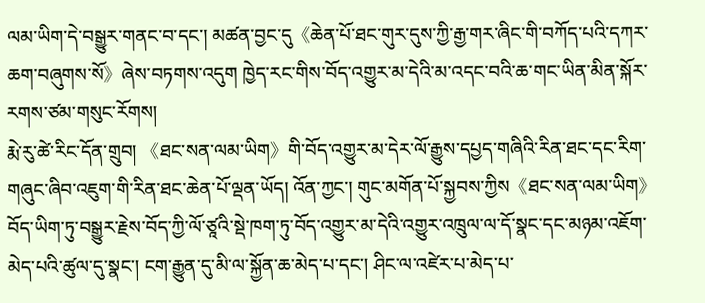ལམ་ཡིག་དེ་བསྒྱུར་གནང་བ་དང་། མཚན་བྱང་དུ《ཆེན་པོ་ཐང་གུར་དུས་ཀྱི་རྒྱ་གར་ཞིང་གི་བཀོད་པའི་དཀར་ཆག་བཞུགས་སོ》ཞེས་བཏགས་འདུག ཁྱེད་རང་གིས་བོད་འགྱུར་མ་དེའི་མ་འདང་བའི་ཆ་གང་ཡིན་མིན་སྐོར་རགས་ཙམ་གསུང་རོགས།
རྨེ་རུ་ཚེ་རིང་དོན་གྲུབ། 《ཐང་སན་ལམ་ཡིག》གི་བོད་འགྱུར་མ་དེར་ལོ་རྒྱུས་དཔྱད་གཞིའི་རིན་ཐང་དང་རིག་གཞུང་ཞིབ་འཇུག་གི་རིན་ཐང་ཆེན་པོ་ལྡན་ཡོད། འོན་ཀྱང་། གུང་མགོན་པོ་སྐྱབས་ཀྱིས《ཐང་སན་ལམ་ཡིག》བོད་ཡིག་ཏུ་བསྒྱུར་རྗེས་བོད་ཀྱི་ལོ་ཙཱའི་སྡེ་ཁག་ཏུ་བོད་འགྱུར་མ་དེའི་འགྱུར་འཁྲུལ་ལ་དོ་སྣང་དང་མཉམ་འཇོག་མེད་པའི་ཚུལ་དུ་སྣང་། ངག་རྒྱུན་དུ་མི་ལ་སྐྱོན་ཆ་མེད་པ་དང་། ཤིང་ལ་འཛེར་པ་མེད་པ་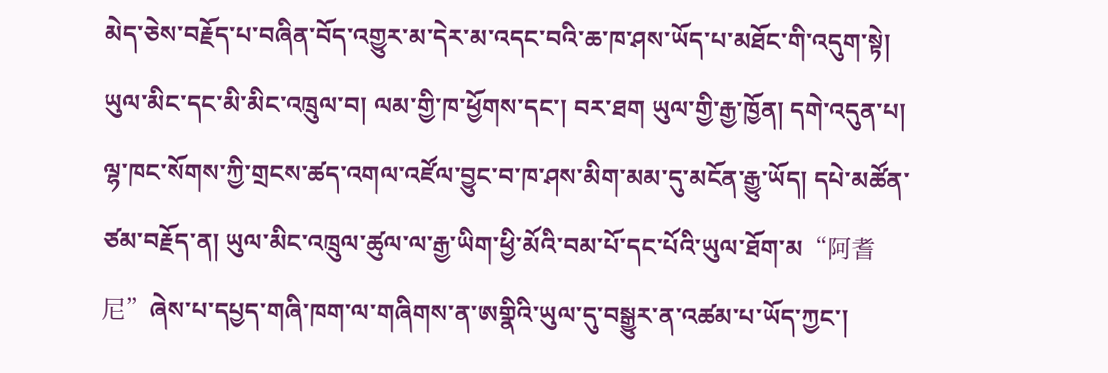མེད་ཅེས་བརྗོད་པ་བཞིན་བོད་འགྱུར་མ་དེར་མ་འདང་བའི་ཆ་ཁ་ཤས་ཡོད་པ་མཐོང་གི་འདུག་སྟེ། ཡུལ་མིང་དང་མི་མིང་འཁྲུལ་བ། ལམ་གྱི་ཁ་ཕྱོགས་དང་། བར་ཐག ཡུལ་གྱི་རྒྱ་ཁྱོན། དགེ་འདུན་པ། ལྷ་ཁང་སོགས་ཀྱི་གྲངས་ཚད་འགལ་འཛོལ་བྱུང་བ་ཁ་ཤས་མིག་མམ་དུ་མངོན་རྒྱུ་ཡོད། དཔེ་མཚོན་ཙམ་བརྗོད་ན། ཡུལ་མིང་འཁྲུལ་ཚུལ་ལ་རྒྱ་ཡིག་ཕྱི་མོའི་བམ་པོ་དང་པོའི་ཡུལ་ཐོག་མ“阿耆尼”ཞེས་པ་དཔྱད་གཞི་ཁག་ལ་གཞིགས་ན་ཨགྣིའི་ཡུལ་དུ་བསྒྱུར་ན་འཚམ་པ་ཡོད་ཀྱང་།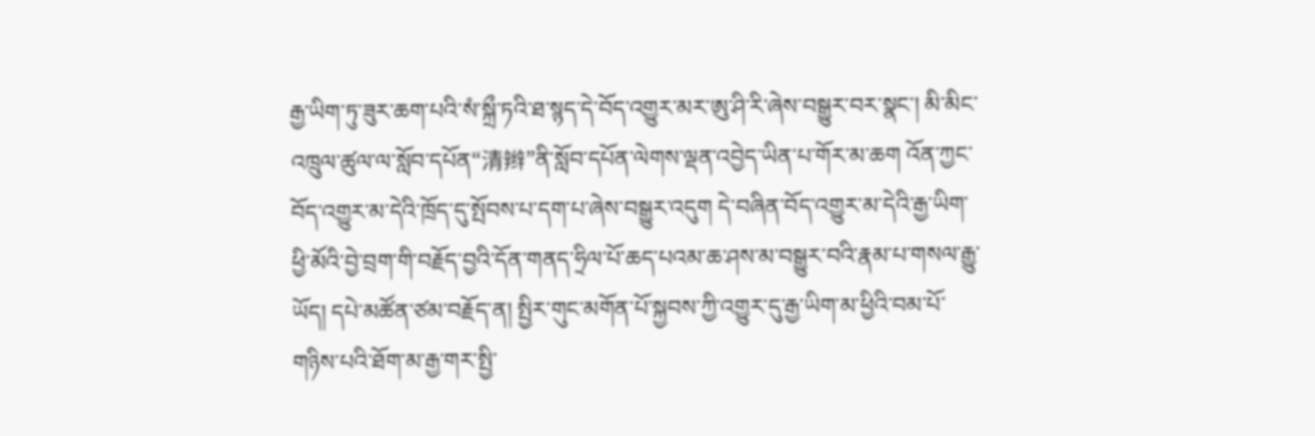རྒྱ་ཡིག་ཏུ་ཟུར་ཆག་པའི་སཾ་སྐྲྀ་ཏའི་ཐ་སྙད་དེ་བོད་འགྱུར་མར་ཨུ་ཤི་རི་ཞེས་བསྒྱུར་བར་སྣང་། མི་མིང་འཁྲུལ་ཚུལ་ལ་སློབ་དཔོན“清辫”ནི་སློབ་དཔོན་ལེགས་ལྡན་འབྱེད་ཡིན་པ་གོར་མ་ཆག འོན་ཀྱང་བོད་འགྱུར་མ་དེའི་ཁྲོད་དུ་སྤོབས་པ་དག་པ་ཞེས་བསྒྱུར་འདུག དེ་བཞིན་བོད་འགྱུར་མ་དེའི་རྒྱ་ཡིག་ཕྱི་མོའི་བྱེ་བྲག་གི་བརྗོད་བྱའི་དོན་གནད་ཧྲིལ་པོ་ཆད་པའམ་ཆ་ཤས་མ་བསྒྱུར་བའི་རྣམ་པ་གསལ་རྒྱུ་ཡོད། དཔེ་མཚོན་ཙམ་བརྗོད་ན། སྤྱིར་གུང་མགོན་པོ་སྐྱབས་ཀྱི་འགྱུར་དུ་རྒྱ་ཡིག་མ་ཕྱིའི་བམ་པོ་གཉིས་པའི་ཐོག་མ་རྒྱ་གར་སྤྱི་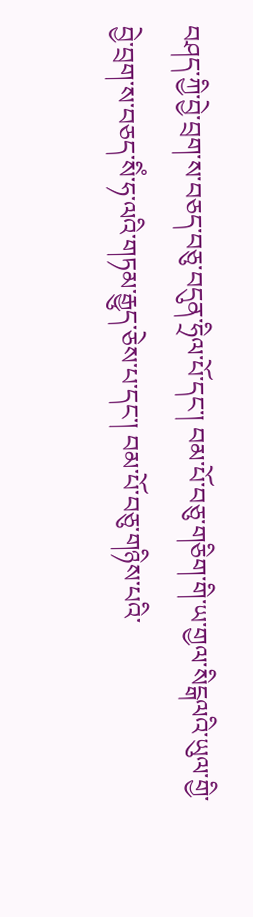བཤད་ཀྱི་བྱེ་བྲག་ས་བཅད་བཅུ་བདུན་ཧྲིལ་པོ་དང་། བམ་པོ་བཅུ་གཅིག་གི་ཡ་གྱལ་སིངྒལའི་ཡུལ་གྱི་བྱེ་བྲག་ས་བཅད་སིཾ་ཧ་ལའི་གཏམ་རྒྱུད་ཅེས་པ་དང་། བམ་པོ་བཅུ་གཉིས་པའི་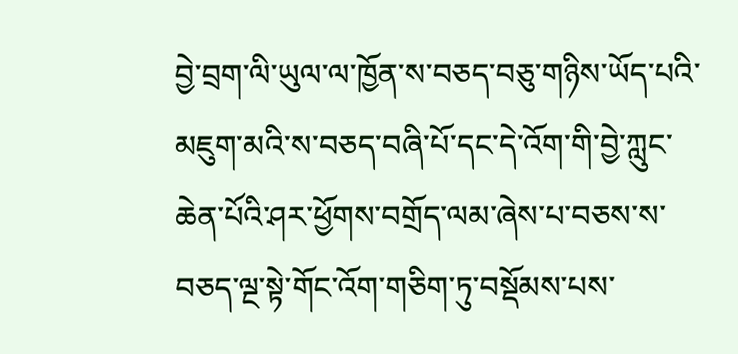བྱེ་བྲག་ལི་ཡུལ་ལ་ཁྱོན་ས་བཅད་བཅུ་གཉིས་ཡོད་པའི་མཇུག་མའི་ས་བཅད་བཞི་པོ་དང་དེ་འོག་གི་བྱེ་ཀླུང་ཆེན་པོའི་ཤར་ཕྱོགས་བགྲོད་ལམ་ཞེས་པ་བཅས་ས་བཅད་ལྔ་སྟེ་གོང་འོག་གཅིག་ཏུ་བསྡོམས་པས་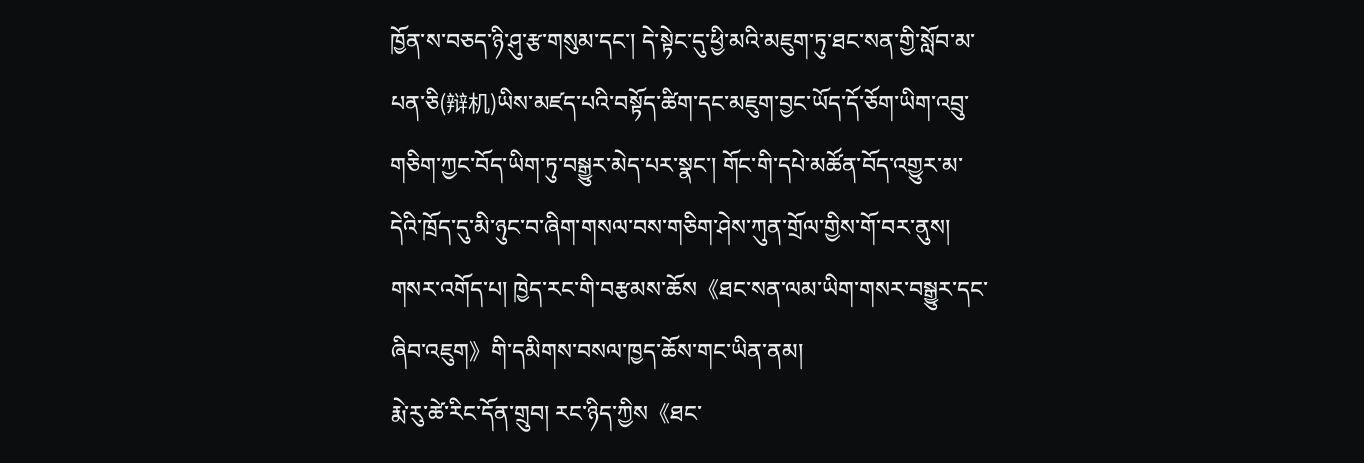ཁྱོན་ས་བཅད་ཉི་ཤུ་རྩ་གསུམ་དང་། དེ་སྟེང་དུ་ཕྱི་མའི་མཇུག་ཏུ་ཐང་སན་གྱི་སློབ་མ་པན་ཅི(辩机)ཡིས་མཛད་པའི་བསྟོད་ཚིག་དང་མཇུག་བྱང་ཡོད་དོ་ཅོག་ཡིག་འབྲུ་གཅིག་ཀྱང་བོད་ཡིག་ཏུ་བསྒྱུར་མེད་པར་སྣང་། གོང་གི་དཔེ་མཚོན་བོད་འགྱུར་མ་དེའི་ཁྲོད་དུ་མི་ཉུང་བ་ཞིག་གསལ་བས་གཅིག་ཤེས་ཀུན་གྲོལ་གྱིས་གོ་བར་ནུས།
གསར་འགོད་པ། ཁྱེད་རང་གི་བརྩམས་ཆོས《ཐང་སན་ལམ་ཡིག་གསར་བསྒྱུར་དང་ཞིབ་འཇུག》གི་དམིགས་བསལ་ཁྱད་ཆོས་གང་ཡིན་ནམ།
རྨེ་རུ་ཚེ་རིང་དོན་གྲུབ། རང་ཉིད་ཀྱིས《ཐང་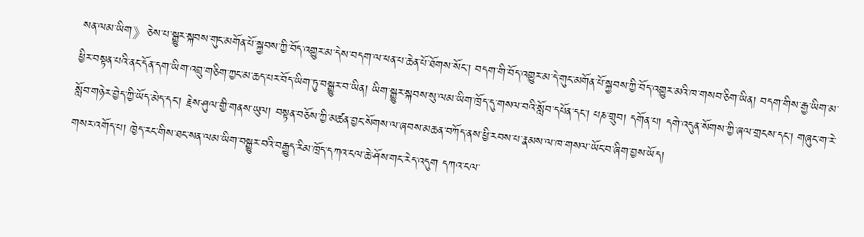སན་ལམ་ཡིག》ཅེས་པ་སྒྱུར་སྐབས་གུང་མགོན་པོ་སྐྱབས་ཀྱི་བོད་འགྱུར་མ་དེས་བདག་ལ་ཕན་པ་ཆེན་པོ་ཐོགས་སོང་། བདག་གི་བོད་འགྱུར་མ་དེ་གུང་མགོན་པོ་སྐྱབས་ཀྱི་བོད་འགྱུར་མའི་ཁ་གསབ་ཅིག་ཡིན། བདག་གིས་རྒྱ་ཡིག་མ་ཕྱིར་བསྟན་པའི་ནང་དོན་དག་ཡིག་འབྲུ་གཅིག་ཀྱང་མ་ཆད་པར་བོད་ཡིག་ཏུ་བསྒྱུར་བ་ཡིན། ཡིག་སྒྱུར་སྐབས་སུ་ལམ་ཡིག་ཁྲོད་དུ་གསལ་བའི་སློབ་དཔོན་དང་། པཎ་གྲུབ། དགོན་པ། དགེ་འདུན་སོགས་ཀྱི་ཞལ་གྲངས་དང་། གཞུང་ག་རེ་སློབ་གཉེར་བྱེད་ཀྱི་ཡོད་མེད་དང་། རྗེས་ཤུལ་གྱི་གནས་ཡུལ། བསྟན་བཅོས་ཀྱི་མཚན་བྱང་སོགས་ལ་ཞབས་མཆན་བཀོད་ནས་ཕྱི་རབས་པ་རྣམས་ལ་ཁ་གསལ་ཡོང་བ་ཞིག་བྱས་ཡོད།
གསར་འགོད་པ། ཁྱེད་རང་གིས་ཐང་སན་ལམ་ཡིག་བསྒྱུར་བའི་བརྒྱུད་རིམ་ཁྲོད་དཀའ་ངལ་ཆེ་ཤོས་གང་རེད་འདུག དཀའ་ངལ་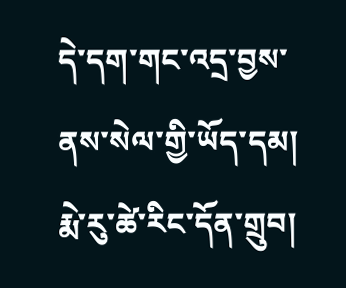དེ་དག་གང་འདྲ་བྱས་ནས་སེལ་གྱི་ཡོད་དམ།
རྨེ་རུ་ཚེ་རིང་དོན་གྲུབ།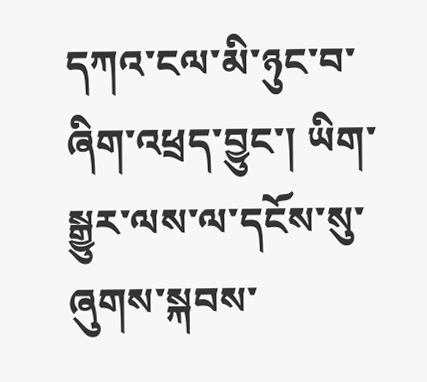དཀའ་ངལ་མི་ཉུང་བ་ཞིག་འཕྲད་བྱུང་། ཡིག་སྒྱུར་ལས་ལ་དངོས་སུ་ཞུགས་སྐབས་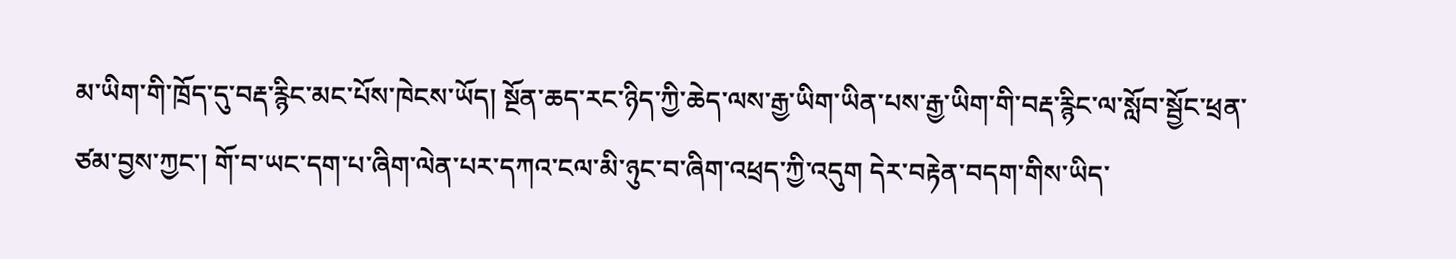མ་ཡིག་གི་ཁྲོད་དུ་བརྡ་རྙིང་མང་པོས་ཁེངས་ཡོད། སྔོན་ཆད་རང་ཉིད་ཀྱི་ཆེད་ལས་རྒྱ་ཡིག་ཡིན་པས་རྒྱ་ཡིག་གི་བརྡ་རྙིང་ལ་སློབ་སྦྱོང་ཕྲན་ཙམ་བྱས་ཀྱང་། གོ་བ་ཡང་དག་པ་ཞིག་ལེན་པར་དཀའ་ངལ་མི་ཉུང་བ་ཞིག་འཕྲད་ཀྱི་འདུག དེར་བརྟེན་བདག་གིས་ཡིད་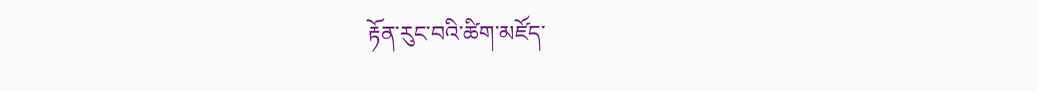རྟོན་རུང་བའི་ཚིག་མཛོད་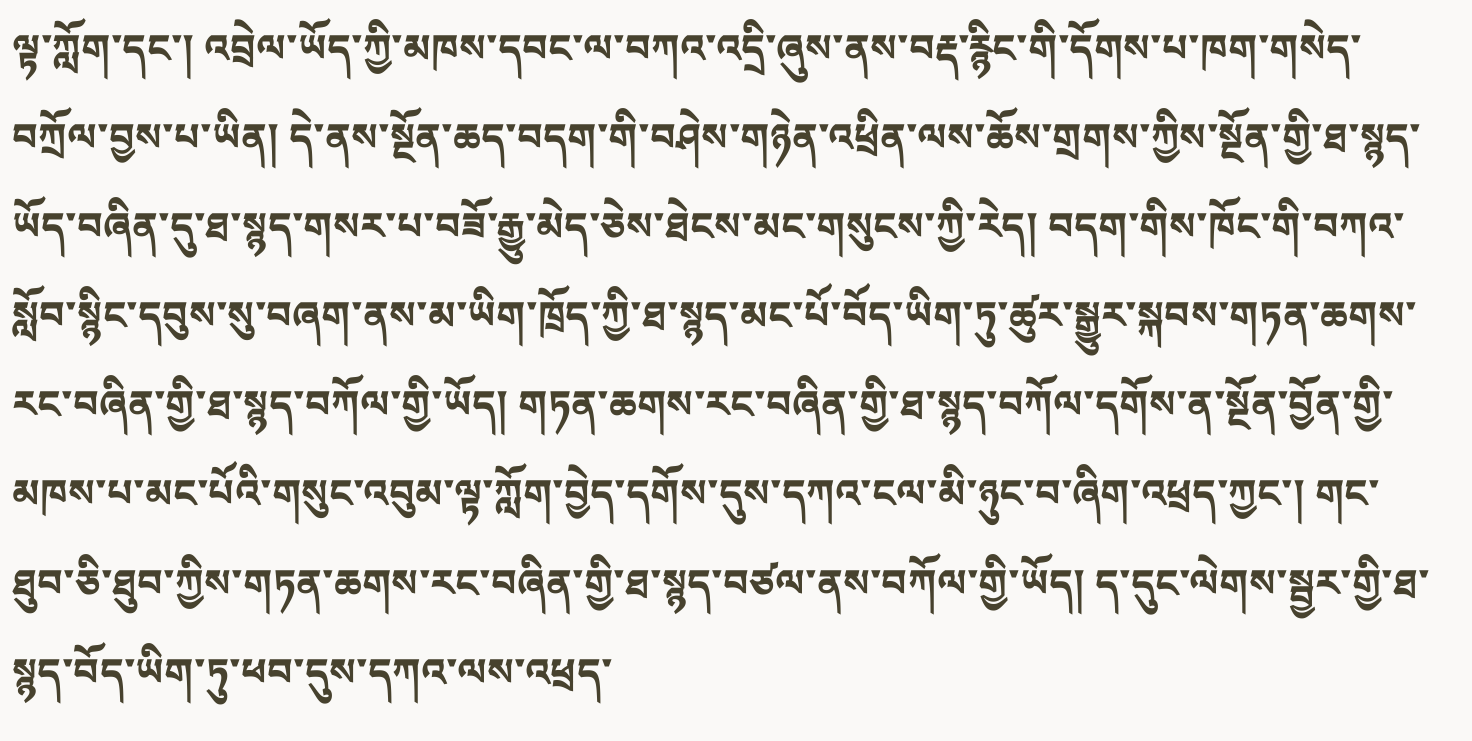ལྟ་ཀློག་དང་། འབྲེལ་ཡོད་ཀྱི་མཁས་དབང་ལ་བཀའ་འདྲི་ཞུས་ནས་བརྡ་རྙིང་གི་དོགས་པ་ཁག་གསེད་བཀྲོལ་བྱས་པ་ཡིན། དེ་ནས་སྔོན་ཆད་བདག་གི་བཤེས་གཉེན་འཕྲིན་ལས་ཆོས་གྲགས་ཀྱིས་སྔོན་གྱི་ཐ་སྙད་ཡོད་བཞིན་དུ་ཐ་སྙད་གསར་པ་བཟོ་རྒྱུ་མེད་ཅེས་ཐེངས་མང་གསུངས་ཀྱི་རེད། བདག་གིས་ཁོང་གི་བཀའ་སློབ་སྙིང་དབུས་སུ་བཞག་ནས་མ་ཡིག་ཁྲོད་ཀྱི་ཐ་སྙད་མང་པོ་བོད་ཡིག་ཏུ་ཚུར་སྒྱུར་སྐབས་གཏན་ཆགས་རང་བཞིན་གྱི་ཐ་སྙད་བཀོལ་གྱི་ཡོད། གཏན་ཆགས་རང་བཞིན་གྱི་ཐ་སྙད་བཀོལ་དགོས་ན་སྔོན་བྱོན་གྱི་མཁས་པ་མང་པོའི་གསུང་འབུམ་ལྟ་ཀློག་བྱེད་དགོས་དུས་དཀའ་ངལ་མི་ཉུང་བ་ཞིག་འཕྲད་ཀྱང་། གང་ཐུབ་ཅི་ཐུབ་ཀྱིས་གཏན་ཆགས་རང་བཞིན་གྱི་ཐ་སྙད་བཙལ་ནས་བཀོལ་གྱི་ཡོད། ད་དུང་ལེགས་སྦྱར་གྱི་ཐ་སྙད་བོད་ཡིག་ཏུ་ཕབ་དུས་དཀའ་ལས་འཕྲད་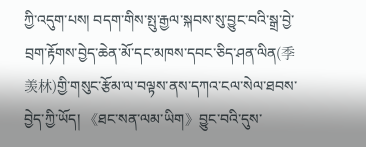ཀྱི་འདུག་པས། བདག་གིས་སྤུ་རྒྱལ་སྐབས་སུ་བྱུང་བའི་སྒྲ་བྱེ་བྲག་རྟོགས་བྱེད་ཆེན་མོ་དང་མཁས་དབང་ཅིད་ཤན་ལིན(季羡林)གྱི་གསུང་རྩོམ་ལ་བལྟས་ནས་དཀའ་ངལ་སེལ་ཐབས་བྱེད་ཀྱི་ཡོད། 《ཐང་སན་ལམ་ཡིག》བྱུང་བའི་དུས་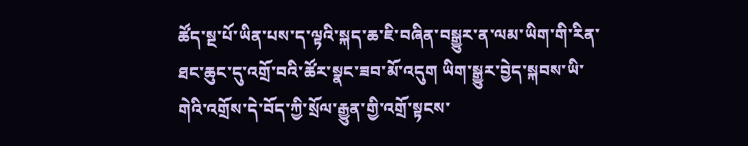ཚོད་སྔ་པོ་ཡིན་པས་ད་ལྟའི་སྐད་ཆ་ཇི་བཞིན་བསྒྱུར་ན་ལམ་ཡིག་གི་རིན་ཐང་ཆུང་དུ་འགྲོ་བའི་ཚོར་སྣང་ཟབ་མོ་འདུག ཡིག་སྒྱུར་བྱེད་སྐབས་ཡི་གེའི་འགྲོས་དེ་བོད་ཀྱི་སྲོལ་རྒྱུན་གྱི་འགྲོ་སྟངས་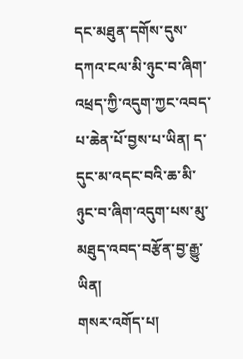དང་མཐུན་དགོས་དུས་དཀའ་ངལ་མི་ཉུང་བ་ཞིག་འཕྲད་ཀྱི་འདུག་ཀྱང་འབད་པ་ཆེན་པོ་བྱས་པ་ཡིན། ད་དུང་མ་འདང་བའི་ཆ་མི་ཉུང་བ་ཞིག་འདུག་པས་མུ་མཐུད་འབད་བརྩོན་བྱ་རྒྱུ་ཡིན།
གསར་འགོད་པ།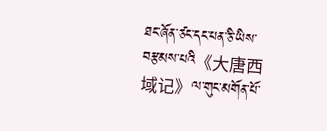ཐང་ཞོན་ཙང་དང་པན་ཅི་ཡིས་བརྩམས་པའི《大唐西域记》ལ་གུང་མགོན་པོ་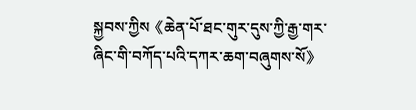སྐྱབས་ཀྱིས《ཆེན་པོ་ཐང་གུར་དུས་ཀྱི་རྒྱ་གར་ཞིང་གི་བཀོད་པའི་དཀར་ཆག་བཞུགས་སོ》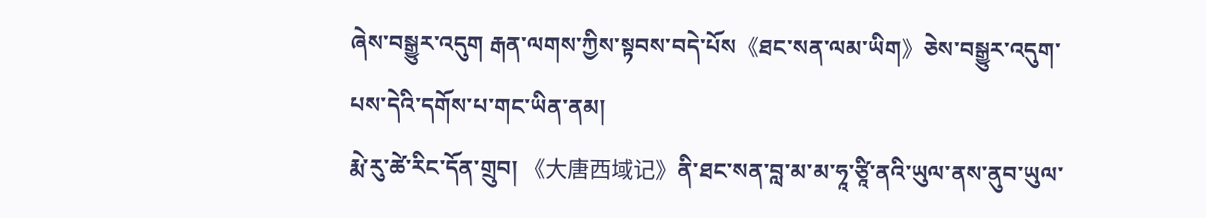ཞེས་བསྒྱུར་འདུག རྒན་ལགས་ཀྱིས་སྟབས་བདེ་པོས《ཐང་སན་ལམ་ཡིག》ཅེས་བསྒྱུར་འདུག་པས་དེའི་དགོས་པ་གང་ཡིན་ནམ།
རྨེ་རུ་ཚེ་རིང་དོན་གྲུབ། 《大唐西域记》ནི་ཐང་སན་བླ་མ་མ་ཧཱ་ཙཱི་ནའི་ཡུལ་ནས་ནུབ་ཡུལ་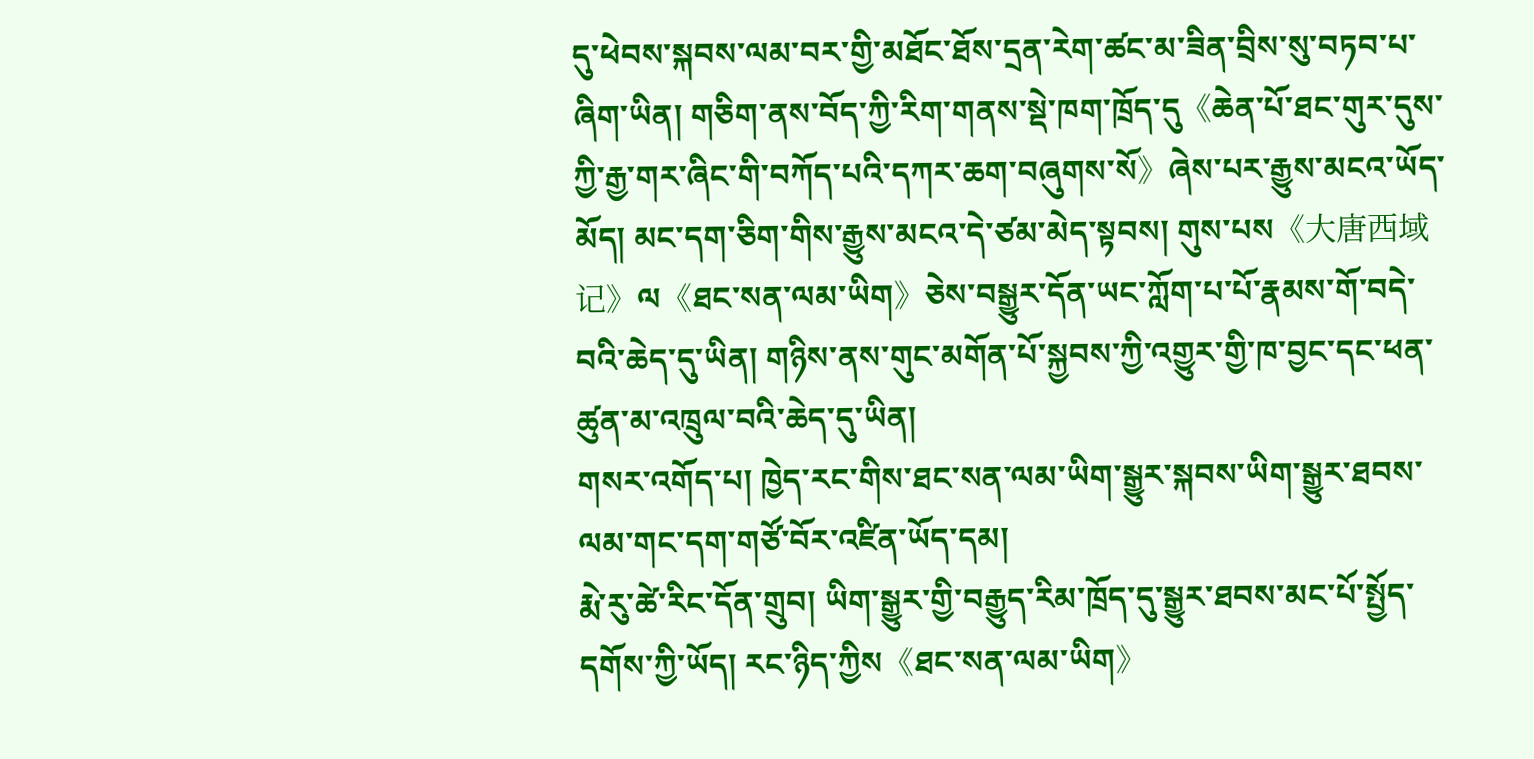དུ་ཕེབས་སྐབས་ལམ་བར་གྱི་མཐོང་ཐོས་དྲན་རེག་ཚང་མ་ཟིན་བྲིས་སུ་བཏབ་པ་ཞིག་ཡིན། གཅིག་ནས་བོད་ཀྱི་རིག་གནས་སྡེ་ཁག་ཁྲོད་དུ《ཆེན་པོ་ཐང་གུར་དུས་ཀྱི་རྒྱ་གར་ཞིང་གི་བཀོད་པའི་དཀར་ཆག་བཞུགས་སོ》ཞེས་པར་རྒྱུས་མངའ་ཡོད་མོད། མང་དག་ཅིག་གིས་རྒྱུས་མངའ་དེ་ཙམ་མེད་སྟབས། གུས་པས《大唐西域记》ལ《ཐང་སན་ལམ་ཡིག》ཅེས་བསྒྱུར་དོན་ཡང་ཀློག་པ་པོ་རྣམས་གོ་བདེ་བའི་ཆེད་དུ་ཡིན། གཉིས་ནས་གུང་མགོན་པོ་སྐྱབས་ཀྱི་འགྱུར་གྱི་ཁ་བྱང་དང་ཕན་ཚུན་མ་འཁྲུལ་བའི་ཆེད་དུ་ཡིན།
གསར་འགོད་པ། ཁྱེད་རང་གིས་ཐང་སན་ལམ་ཡིག་སྒྱུར་སྐབས་ཡིག་སྒྱུར་ཐབས་ལམ་གང་དག་གཙོ་བོར་འཛིན་ཡོད་དམ།
རྨེ་རུ་ཚེ་རིང་དོན་གྲུབ། ཡིག་སྒྱུར་གྱི་བརྒྱུད་རིམ་ཁྲོད་དུ་སྒྱུར་ཐབས་མང་པོ་སྤྱོད་དགོས་ཀྱི་ཡོད། རང་ཉིད་ཀྱིས《ཐང་སན་ལམ་ཡིག》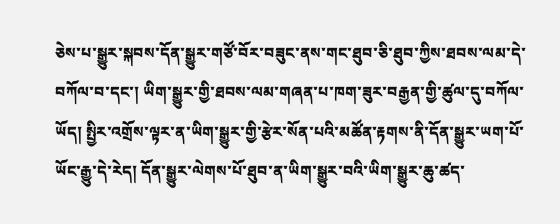ཅེས་པ་སྒྱུར་སྐབས་དོན་སྒྱུར་གཙོ་བོར་བཟུང་ནས་གང་ཐུབ་ཅི་ཐུབ་ཀྱིས་ཐབས་ལམ་དེ་བཀོལ་བ་དང་། ཡིག་སྒྱུར་གྱི་ཐབས་ལམ་གཞན་པ་ཁག་ཟུར་བརྒྱན་གྱི་ཚུལ་དུ་བཀོལ་ཡོད། སྤྱིར་འགྲོས་ལྟར་ན་ཡིག་སྒྱུར་གྱི་རྩེར་སོན་པའི་མཚོན་རྟགས་ནི་དོན་སྒྱུར་ཡག་པོ་ཡོང་རྒྱུ་དེ་རེད། དོན་སྒྱུར་ལེགས་པོ་ཐུབ་ན་ཡིག་སྒྱུར་བའི་ཡིག་སྒྱུར་ཆུ་ཚད་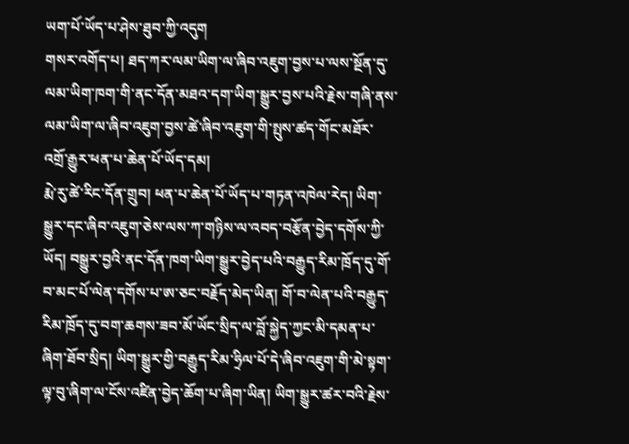ཡག་པོ་ཡོད་པ་ཤེས་ཐུབ་ཀྱི་འདུག
གསར་འགོད་པ། ཐད་ཀར་ལམ་ཡིག་ལ་ཞིབ་འཇུག་བྱས་པ་ལས་སྔོན་དུ་ལམ་ཡིག་ཁག་གི་ནང་དོན་མཐའ་དག་ཡིག་སྒྱུར་བྱས་པའི་རྗེས་གཞི་ནས་ལམ་ཡིག་ལ་ཞིབ་འཇུག་བྱས་ཚེ་ཞིབ་འཇུག་གི་སྤུས་ཚད་གོང་མཐོར་འགྲོ་རྒྱུར་ཕན་པ་ཆེན་པོ་ཡོད་དམ།
རྨེ་རུ་ཚེ་རིང་དོན་གྲུབ། ཕན་པ་ཆེན་པོ་ཡོད་པ་གཏན་འཁེལ་རེད། ཡིག་སྒྱུར་དང་ཞིབ་འཇུག་ཅེས་ལས་ཀ་གཉིས་ལ་འབད་བརྩོན་བྱེད་དགོས་ཀྱི་ཡོད། བསྒྱུར་བྱའི་ནང་དོན་ཁག་ཡིག་སྒྱུར་བྱེད་པའི་བརྒྱུད་རིམ་ཁྲོད་དུ་གོ་བ་མང་པོ་ལེན་དགོས་པ་ཨ་ཅང་བརྗོད་མེད་ཡིན། གོ་བ་ལེན་པའི་བརྒྱུད་རིམ་ཁྲོད་དུ་བག་ཆགས་ཟབ་མོ་ཡོང་སྲིད་ལ་བློ་སྐྱེད་ཀྱང་མི་དམན་པ་ཞིག་ཐོབ་སྲིད། ཡིག་སྒྱུར་གྱི་བརྒྱུད་རིམ་ཧྲིལ་པོ་དེ་ཞིབ་འཇུག་གི་མེ་སྟག་ལྟ་བུ་ཞིག་ལ་ངོས་འཛིན་བྱེད་ཆོག་པ་ཞིག་ཡིན། ཡིག་སྒྱུར་ཚར་བའི་རྗེས་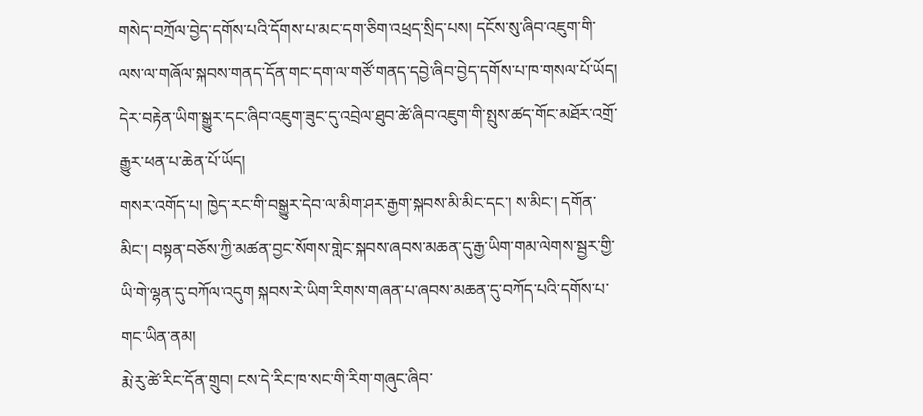གསེད་བཀྲོལ་བྱེད་དགོས་པའི་དོགས་པ་མང་དག་ཅིག་འཕྲད་སྲིད་པས། དངོས་སུ་ཞིབ་འཇུག་གི་ལས་ལ་གཞོལ་སྐབས་གནད་དོན་གང་དག་ལ་གཙོ་གནད་དབྱེ་ཞིབ་བྱེད་དགོས་པ་ཁ་གསལ་པོ་ཡོད། དེར་བརྟེན་ཡིག་སྒྱུར་དང་ཞིབ་འཇུག་ཟུང་དུ་འབྲེལ་ཐུབ་ཚེ་ཞིབ་འཇུག་གི་སྤུས་ཚད་གོང་མཐོར་འགྲོ་རྒྱུར་ཕན་པ་ཆེན་པོ་ཡོད།
གསར་འགོད་པ། ཁྱེད་རང་གི་བསྒྱུར་དེབ་ལ་མིག་ཤར་རྒྱག་སྐབས་མི་མིང་དང་། ས་མིང་། དགོན་མིང་། བསྟན་བཅོས་ཀྱི་མཚན་བྱང་སོགས་གླེང་སྐབས་ཞབས་མཆན་དུ་རྒྱ་ཡིག་གམ་ལེགས་སྦྱར་གྱི་ཡི་གེ་ལྷན་དུ་བཀོལ་འདུག སྐབས་རེ་ཡིག་རིགས་གཞན་པ་ཞབས་མཆན་དུ་བཀོད་པའི་དགོས་པ་གང་ཡིན་ནམ།
རྨེ་རུ་ཚེ་རིང་དོན་གྲུབ། ངས་དེ་རིང་ཁ་སང་གི་རིག་གཞུང་ཞིབ་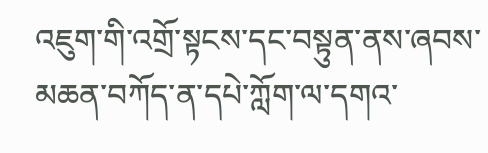འཇུག་གི་འགྲོ་སྟངས་དང་བསྟུན་ནས་ཞབས་མཆན་བཀོད་ན་དཔེ་ཀློག་ལ་དགའ་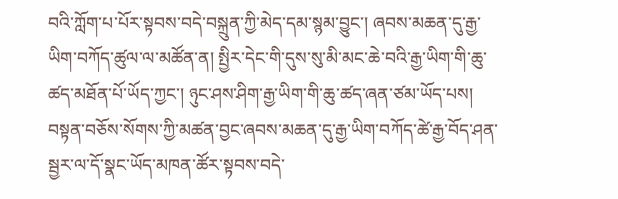བའི་ཀློག་པ་པོར་སྟབས་བདེ་བསྐྲུན་ཀྱི་མེད་དམ་སྙམ་བྱུང་། ཞབས་མཆན་དུ་རྒྱ་ཡིག་བཀོད་ཚུལ་ལ་མཚོན་ན། སྤྱིར་དེང་གི་དུས་སུ་མི་མང་ཆེ་བའི་རྒྱ་ཡིག་གི་ཆུ་ཚད་མཐོན་པོ་ཡོད་ཀྱང་། ཉུང་ཤས་ཤིག་རྒྱ་ཡིག་གི་ཆུ་ཚད་ཞན་ཙམ་ཡོད་པས། བསྟན་བཅོས་སོགས་ཀྱི་མཚན་བྱང་ཞབས་མཆན་དུ་རྒྱ་ཡིག་བཀོད་ཚེ་རྒྱ་བོད་ཤན་སྦྱར་ལ་དོ་སྣང་ཡོད་མཁན་ཚོར་སྟབས་བདེ་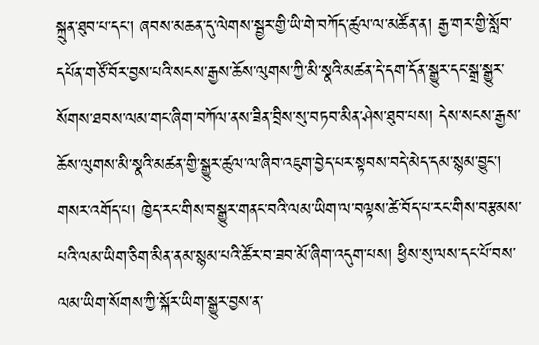སྐྲུན་ཐུབ་པ་དང་། ཞབས་མཆན་དུ་ལེགས་སྦྱར་གྱི་ཡི་གེ་བཀོད་ཚུལ་ལ་མཚོན་ན། རྒྱ་གར་གྱི་སློབ་དཔོན་གཙོ་བོར་བྱས་པའི་སངས་རྒྱས་ཆོས་ལུགས་ཀྱི་མི་སྣའི་མཚན་དེ་དག་དོན་སྒྱུར་དང་སྒྲ་སྒྱུར་སོགས་ཐབས་ལམ་གང་ཞིག་བཀོལ་ནས་ཟིན་བྲིས་སུ་བཏབ་མིན་ཤེས་ཐུབ་པས། དེས་སངས་རྒྱས་ཆོས་ལུགས་མི་སྣའི་མཚན་གྱི་སྒྱུར་ཚུལ་ལ་ཞིབ་འཇུག་བྱེད་པར་སྟབས་བདེ་མེད་དམ་སྙམ་བྱུང་།
གསར་འགོད་པ། ཁྱེད་རང་གིས་བསྒྱུར་གནང་བའི་ལམ་ཡིག་ལ་བལྟས་ཚེ་བོད་པ་རང་གིས་བརྩམས་པའི་ལམ་ཡིག་ཅིག་མིན་ནམ་སྙམ་པའི་ཚོར་བ་ཟབ་མོ་ཞིག་འདུག་པས། ཕྱིས་སུ་ལས་དང་པོ་བས་ལམ་ཡིག་སོགས་ཀྱི་སྐོར་ཡིག་སྒྱུར་བྱས་ན་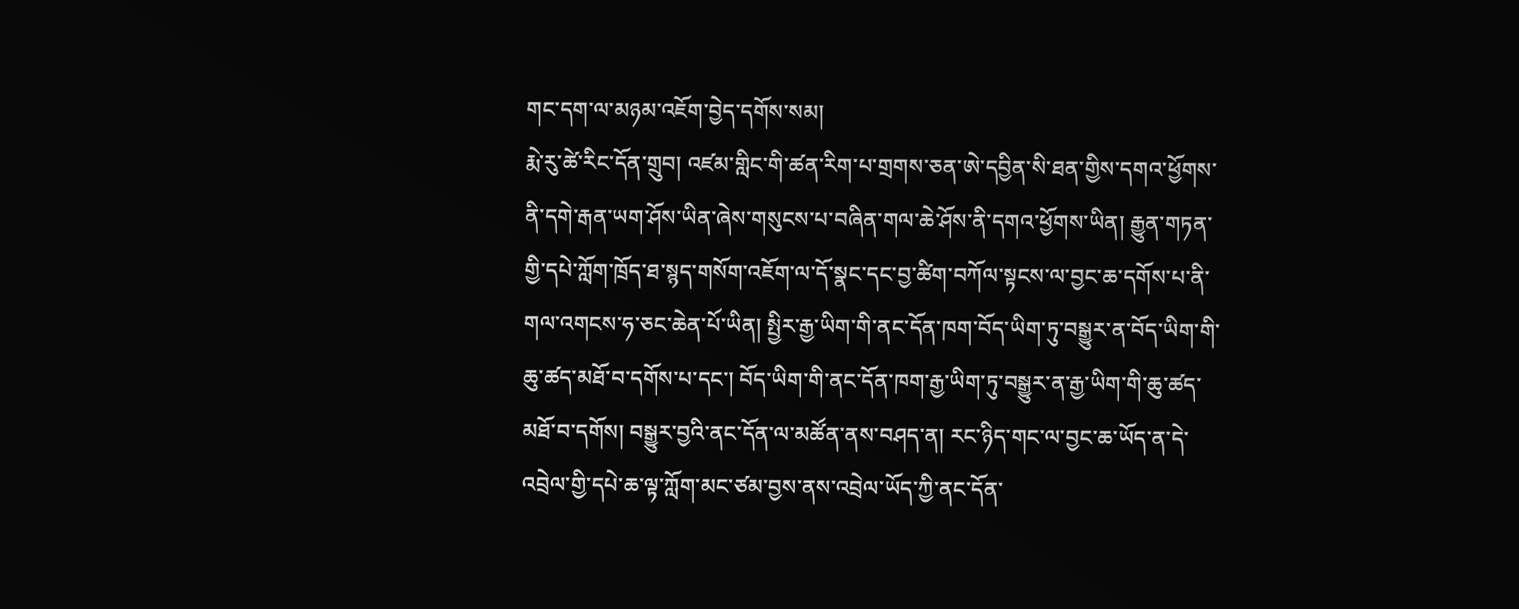གང་དག་ལ་མཉམ་འཇོག་བྱེད་དགོས་སམ།
རྨེ་རུ་ཚེ་རིང་དོན་གྲུབ། འཛམ་གླིང་གི་ཚན་རིག་པ་གྲགས་ཅན་ཨེ་དབྱིན་སི་ཐན་གྱིས་དགའ་ཕྱོགས་ནི་དགེ་རྒན་ཡག་ཤོས་ཡིན་ཞེས་གསུངས་པ་བཞིན་གལ་ཆེ་ཤོས་ནི་དགའ་ཕྱོགས་ཡིན། རྒྱུན་གཏན་གྱི་དཔེ་ཀློག་ཁྲོད་ཐ་སྙད་གསོག་འཇོག་ལ་དོ་སྣང་དང་བྱ་ཚིག་བཀོལ་སྟངས་ལ་བྱང་ཆ་དགོས་པ་ནི་གལ་འགངས་ཧ་ཅང་ཆེན་པོ་ཡིན། སྤྱིར་རྒྱ་ཡིག་གི་ནང་དོན་ཁག་བོད་ཡིག་ཏུ་བསྒྱུར་ན་བོད་ཡིག་གི་ཆུ་ཚད་མཐོ་བ་དགོས་པ་དང་། བོད་ཡིག་གི་ནང་དོན་ཁག་རྒྱ་ཡིག་ཏུ་བསྒྱུར་ན་རྒྱ་ཡིག་གི་ཆུ་ཚད་མཐོ་བ་དགོས། བསྒྱུར་བྱའི་ནང་དོན་ལ་མཚོན་ནས་བཤད་ན། རང་ཉིད་གང་ལ་བྱང་ཆ་ཡོད་ན་དེ་འབྲེལ་གྱི་དཔེ་ཆ་ལྟ་ཀློག་མང་ཙམ་བྱས་ནས་འབྲེལ་ཡོད་ཀྱི་ནང་དོན་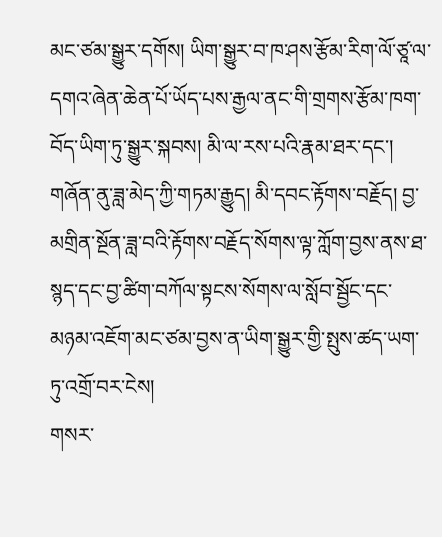མང་ཙམ་སྒྱུར་དགོས། ཡིག་སྒྱུར་བ་ཁ་ཤས་རྩོམ་རིག་ལོ་ཙཱ་ལ་དགའ་ཞེན་ཆེན་པོ་ཡོད་པས་རྒྱལ་ནང་གི་གྲགས་རྩོམ་ཁག་བོད་ཡིག་ཏུ་སྒྱུར་སྐབས། མི་ལ་རས་པའི་རྣམ་ཐར་དང་། གཞོན་ནུ་ཟླ་མེད་ཀྱི་གཏམ་རྒྱུད། མི་དབང་རྟོགས་བརྗོད། བྱ་མགྲིན་སྔོན་ཟླ་བའི་རྟོགས་བརྗོད་སོགས་ལྟ་ཀློག་བྱས་ནས་ཐ་སྙད་དང་བྱ་ཚིག་བཀོལ་སྟངས་སོགས་ལ་སློབ་སྦྱོང་དང་མཉམ་འཇོག་མང་ཙམ་བྱས་ན་ཡིག་སྒྱུར་གྱི་སྤུས་ཚད་ཡག་ཏུ་འགྲོ་བར་ངེས།
གསར་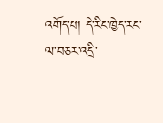འགོད་པ། དེ་རིང་ཁྱེད་རང་ལ་བཅར་འདྲི་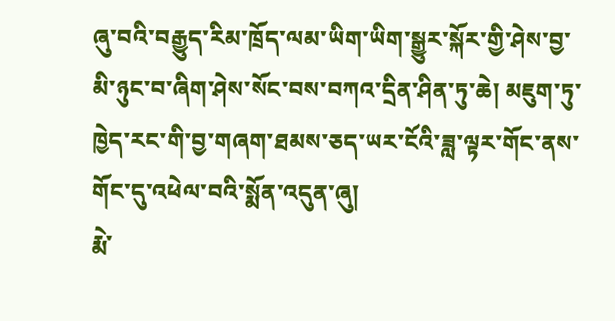ཞུ་བའི་བརྒྱུད་རིམ་ཁྲོད་ལམ་ཡིག་ཡིག་སྒྱུར་སྐོར་གྱི་ཤེས་བྱ་མི་ཉུང་བ་ཞིག་ཤེས་སོང་བས་བཀའ་དྲིན་ཤིན་ཏུ་ཆེ། མཇུག་ཏུ་ཁྱེད་རང་གི་བྱ་གཞག་ཐམས་ཅད་ཡར་ངོའི་ཟླ་ལྟར་གོང་ནས་གོང་དུ་འཕེལ་བའི་སྨོན་འདུན་ཞུ།
རྨེ་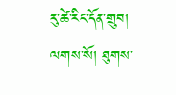རུ་ཚེ་རིང་དོན་གྲུབ། ལགས་སོ། ཐུགས་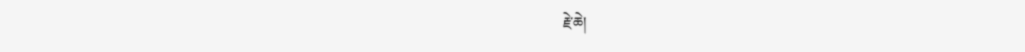རྗེ་ཆེ།